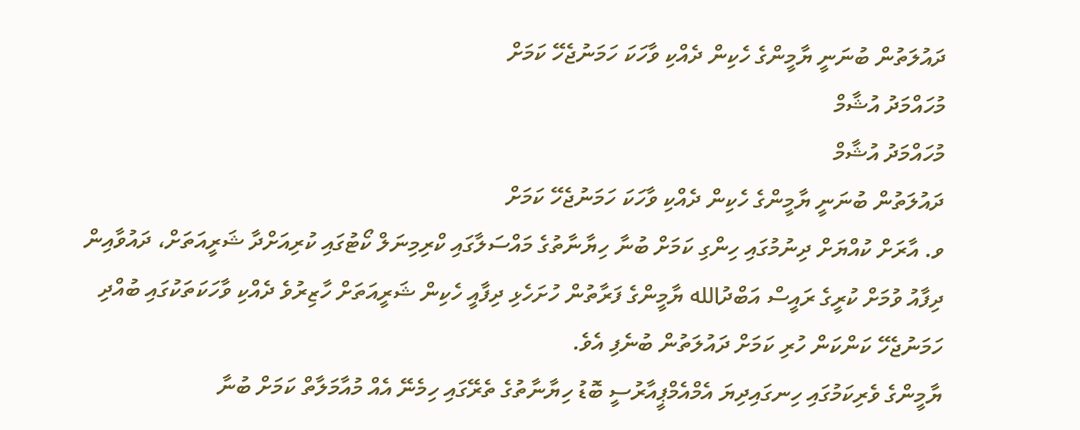ދައުލަތުން ބުނަނީ ޔާމީންގެ ހެކިން ދެއްކި ވާހަކަ ހަމަނުޖެހޭ ކަމަށް
މުހައްމަދު އުޝާމް
މުހައްމަދު އުޝާމް
ދައުލަތުން ބުނަނީ ޔާމީންގެ ހެކިން ދެއްކި ވާހަކަ ހަމަނުޖެހޭ ކަމަށް
ވ. އާރަށް ކުއްޔަށް ދިނުމުގައި ހިންގި ކަމަށް ބުނާ ހިޔާނާތުގެ މައްސަލާގައި ކްރިމިނަލް ކޯޓުގައި ކުރިއަށްދާ ޝަރީއަތަށް، ދައުވާއިން ދިފާއު ވުމަށް ކުރީގެ ރައީސް އަބްދުالله ޔާމީންގެ ފަރާތުން ހުށަހެޅި ދިފާއީ ހެކިން ޝަރީއަތަށް ހާޒިރުވެ ދެއްކި ވާހަކަތަކުގައި ބުއްދި ހަމަނުޖެހޭ ކަންކަން ހުރި ކަމަށް ދައުލަތުން ބުނެފި އެވެ.
ޔާމީންގެ ވެރިކަމުގައި ހިނގައިދިޔަ އެމްއެމްޕީއާރުސީ ބޮޑު ހިޔާނާތުގެ ތެރޭގައި ހިމެނޭ އެއް މުއާމަލާތް ކަމަށް ބުނާ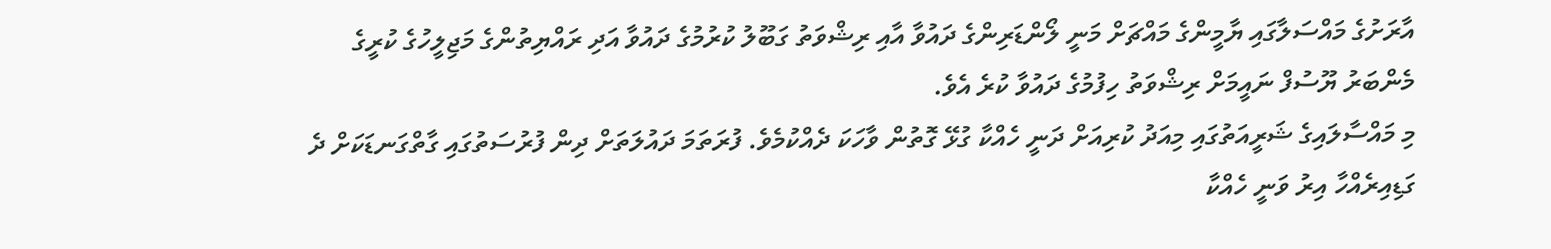އާރަށުގެ މައްސަލާގައި ޔާމީންގެ މައްޗަށް މަނީ ލޯންޑަރިންގެ ދައުވާ އާއި ރިޝްވަތު ގަބޫލު ކުރުމުގެ ދައުވާ އަދި ރައްޔިތުންގެ މަޖިލީހުގެ ކުރީގެ މެންބަރު ޔޫސުފް ނައީމަށް ރިޝްވަތު ހިފުމުގެ ދައުވާ ކުރެ އެވެ.
މި މައްސާލައިގެ ޝަރީއަތުގައި މިއަދު ކުރިއަށް ދަނީ ހެއްކާ ގުޅޭ ގޮތުން ވާހަކަ ދެއްކުމެވެ. ފުރަތަމަ ދައުލަތަށް ދިން ފުރުސަތުގައި ގާތްގަނޑަކަށް ދެ ގަޑިއިރެއްހާ އިރު ވަނީ ހެއްކާ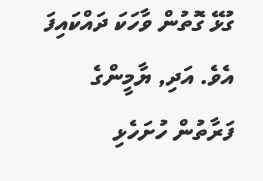ގުޅޭ ގޮތުން ވާހަކަ ދައްކައިފަ އެވެ. އަދި, ޔާމީންގެ ފަރާތުން ހުށަހެޅި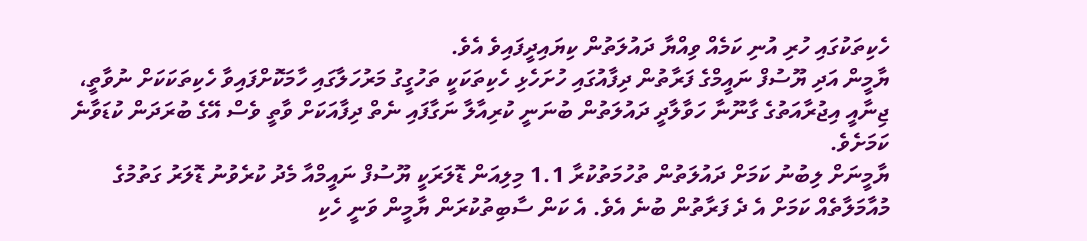ހެކިތަކުގައި ހުރި އުނި ކަމެއް ވިއްޔާ ދައުލަތުން ކިޔައިދީފައިވެ އެވެ.
ޔާމީން އަދި ޔޫސުފް ނައީމްގެ ފަރާތުން ދިފާއުގައި ހުށަހެޅި ހެކިތަކަކީ ތަހުގީގު މަރުހަލާގައި ހާމަކޮށްފައިވާ ހެކިތަކަކަށް ނުވާތީ، ޖިނާއީ އިޖުރާއަތުގެ ގާނޫނާ ހަވާލާދީ ދައުލަތުން ބުނަނީ ކުރިއާލާ ނަގާފައި ނެތް ދިފާއަކަށް ވާތީ ވެސް އޭގެ ބުރަދަން ކުޑަވާނެ ކަމަށެވެ.
ޔާމީނަށް ލިބުނު ކަމަށް ދައުލަތުން ތުހުމަތުކުރާ 1.1 މިލިއަން ޑޮލަރަކީ ޔޫސުފް ނައީމްއާ މެދު ކުރެވުނު ޑޮލަރު ގަތުމުގެ މުއާމަލާތެއް ކަމަށް އެ ދެ ފަރާތުން ބުނެ އެވެ. އެ ކަން ސާބިތުކުރަން ޔާމީން ވަނީ ހެކި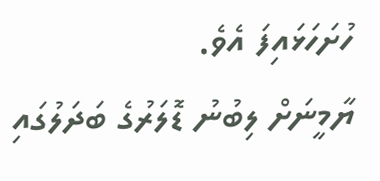ހުށަހަޅައިފަ އެވެ.
ޔާމީނަށް ލިބުނު ޑޮލަރުގެ ބަދަލުގައި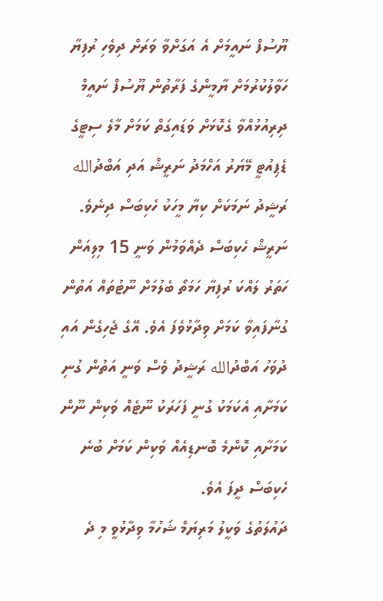ޔޫސުފް ނައީމަށް އެ އަގަށްވާ ވަރަށް ދިވެހި ރުފިޔާ ހަވާލުކުރުމަށް ޔާމީންގެ ފަރާތުން ޔޫސުފް ނައީމް ދިރިއުޅުއްވާ ގެކޮޅަށް ވަޑައިގަތް ކަމަށް މާލެ ސިޓީގެ ޑެޕިއުޓީ މޭޔަރު އަހްމަދު ނަރީޝް އަދި އަބްދުالله ރަޝީދު ނަމަކަށް ކިޔާ މީހަކު ހެކިބަސް ދިނެވެ.
ނަރީޝް ހެކިބަސް ދެއްވަމުން ވަނީ 15 މިލިއަން ހަތަރު ލައްކަ ރުފިޔާ ހަމަތޯ ބެލުމަށް ނޫޓުތައް އަތުން ގުނާފައިވާ ކަމަށް ވިދާޅުވެފަ އެވެ. އޭގެ ޖެހިގެން އައި ދުވަހު އަބްދުالله ރަޝީދު ވެސް ވަނީ އަތުން ގުނި ކަމަށާއި އެކަމަކު ގުނީ ފަހަރަކު ނޫޓެއް ވަކިން ނޫން ކަމަށާއި ކޮންމެ ބޮނޑިއެއް ވަކިން ކަމަށް ބުނެ ހެކިބަސް ދީފަ އެވެ.
ދައުލަތުގެ ވަކީލު މަރިޔަމް ޝަހުމާ ވިދާޅުވީ މި ދެ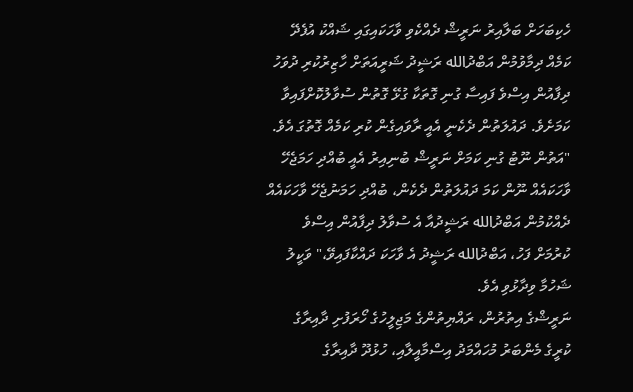ހެކިބަހަށް ބަލާއިރު ނަރީޝް ދެއްކެވި ވާހަކައިގައި ޝައްކު އުފެދޭ ކަމެއް ދިމާވުމުން އަބްދުالله ރަޝީދު ޝަރީއަތަށް ހާޒިރުކުރި ދުވަހު ދިފާއުން އިސްވެ ފައިސާ ގުނި ގޮތަކާ ގުޅޭ ގޮތުން ސުވާލުކޮށްފައިވާ ކަމަށެވެ. ދައުލަތުން ދެކެނީ އެއީ ރާވައިގެން ކުރި ކަމެއް ގޮތުގަ އެވެ.
"އަތުން ނޫޓު ގުނި ކަމަށް ނަރީޝް ބުނިއިރު އެއީ ބުއްދި ހަމަޖެހޭ ވާހަކައެއް ނޫން ކަމަ ދައުލަތުން ދެކެން، ބުއްދި ހަމަނުޖެހޭ ވާހަކައެއް ދެއްކުމުން އަބްދުالله ރަޝީދުއާ އެ ސުވާލު ދިފާއުން އިސްވެ ކުރުމަށް ފަހު، އަބްދުالله ރަޝީދު އެ ވާހަކަ ދައްކާފައިވޭ،" ވަކީލު ޝަހުމާ ވިދާޅުވި އެވެ.
ނަރީޝްގެ އިތުރުން، ރައްޔިތުންގެ މަޖިލީހުގެ ހޯރަފުށި ދާއިރާގެ ކުރީގެ މެންބަރު މުހައްމަދު އިސްމާއީލާއި، ހުޅުދޫ ދާއިރާގެ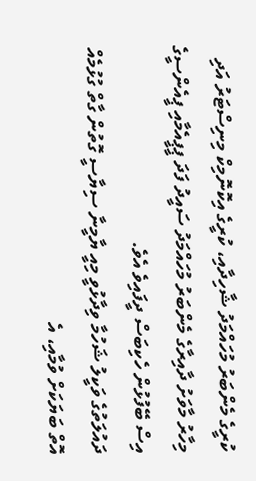ކުރީގެ މެންބަރު މުހައްމަދު ޝާހިދާއި، ކުރީގެ އިކޮނޮމިކް މިނިސްޓަރު އަދި މިހާރު މާވަށު ދާއިރާގެ މެންބަރު މުހައްމަދު ސައީދު ފަދަ ޕީޕީއެމާއި ޕީއެންސީގެ އިސް ބޭފުޅުން ހެކިބަސް ދީފައިވެ އެވެ.
ދައުލަތުގެ ވަކީލު ޝަހުމާ ވިދާޅުވީ މިއީ ޔާމީނާ ސިޔާސީ ގޮތުން ގާތް ގުޅުމެއް އޮތް ބަޔަކަށް ވުމާއި، އެ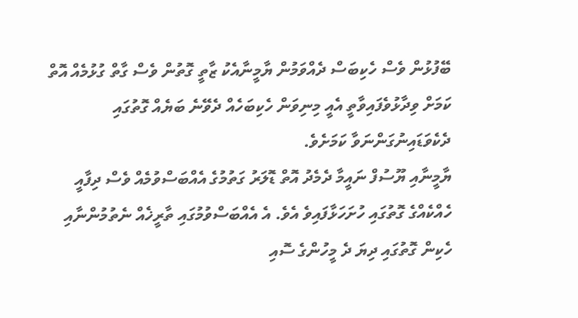ބޭފުޅުން ވެސް ހެކިބަސް ދެއްވަމުން ޔާމީނާއެކު ޒާތީ ގޮތުން ވެސް ގާތް ގުޅުމެއް އޮތް ކަމަށް ވިދާޅުވެފައިވާތީ އެއީ މިނިވަން ހެކިބަހެއް ދެވޭނެ ބަޔެއް ގޮތުގައި ދެކެވަޑައިނުގަންނަވާ ކަމަށެވެ.
ޔާމީނާއި ޔޫސުފް ނައީމާ ދެމެދު އޮތް ޑޮލަރު ގަތުމުގެ އެއްބަސްވުމެއް ވެސް ދިފާއީ ހެއްކެއްގެ ގޮތުގައި ހުށަހަޅާފައިވެ އެވެ. އެ އެއްބަސްވުމުގައި ތާރީޚެއް ނެތުމުންނާއި ހެކިން ގޮތުގައި ދިޔަ ދެ މީހުންގެ ސޮއި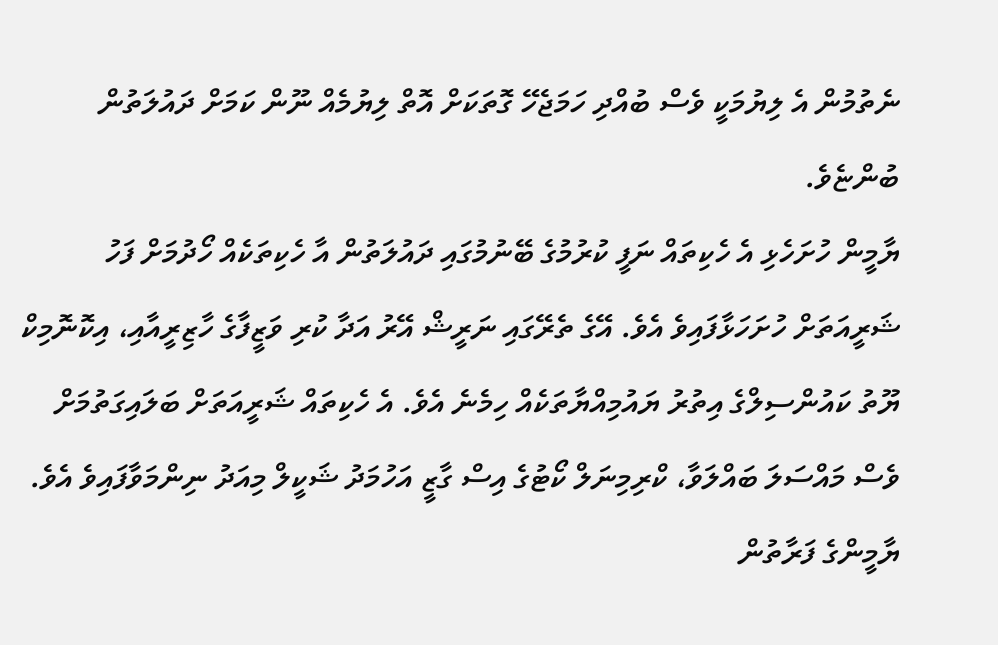ނެތުމުން އެ ލިޔުމަކީ ވެސް ބުއްދި ހަމަޖެހޭ ގޮތަކަށް އޮތް ލިޔުމެއް ނޫން ކަމަށް ދައުލަތުން ބުންޏެވެ.
ޔާމީން ހުށަހެޅި އެ ހެކިތައް ނަފީ ކުރުމުގެ ބޭނުމުގައި ދައުލަތުން އާ ހެކިތަކެއް ހޯދުމަށް ފަހު ޝަރީއަތަށް ހުށަހަޅާފައިވެ އެވެ. އޭގެ ތެރޭގައި ނަރީޝް އޭރު އަދާ ކުރި ވަޒީފާގެ ހާޒިރީއާއި، އިކޮނޮމިކް ޔޫތު ކައުންސިލްގެ އިތުރު ޔައުމިއްޔާތަކެއް ހިމެނެ އެވެ. އެ ހެކިތައް ޝަރީއަތަށް ބަލައިގަތުމަށް ވެސް މައްސަލަ ބައްލަވާ، ކްރިމިނަލް ކޯޓުގެ އިސް ގާޒީ އަހުމަދު ޝަކީލް މިއަދު ނިންމަވާފައިވެ އެވެ.
ޔާމީންގެ ފަރާތުން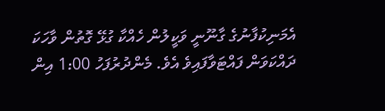އެމަނިކުފާނުގެ ގާނޫނީ ވަކީލުން ހެއްކާ ގުޅޭ ގޮތުން ވާހަކަ ދައްކަވަން ފައްޓަވާފައިވެ އެވެ. މެންދުރުފަހު 1:00 އިން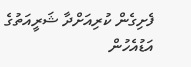ފެށިގެން ކުރިއަށްދާ ޝަރީއަތުގެ އަޑުއެހުން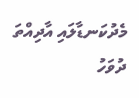މެދުކަނޑާލައި އާދިއްތަ ދުވަހު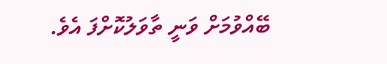ބޭއްވުމަށް ވަނީ ތާވަލުކޮށްފަ އެވެ.